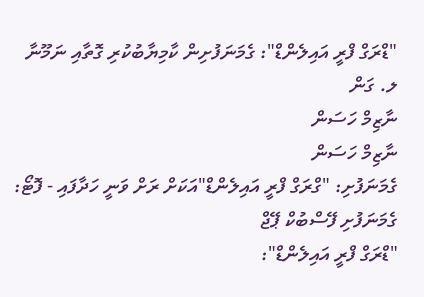"ޑްރަގް ފްރީ އައިލެންޑް": ގެމަނަފުށިން ކާމިޔާބުކުރި ގޮތާއި ނަމޫނާ
ލ. ގަން
ނާޒިމް ހަސަން
ނާޒިމް ހަސަން
ގެމަނަފުށި: "ގްރަގް ފްރީ އައިލެންޑް"އަކަށް ރަށް ވަނީ ހަދާފައި - ފޮޓޯ: ގެމަނަފުށި ފޭސްބުކް ޕޭޖް
"ޑްރަގް ފްރީ އައިލެންޑް":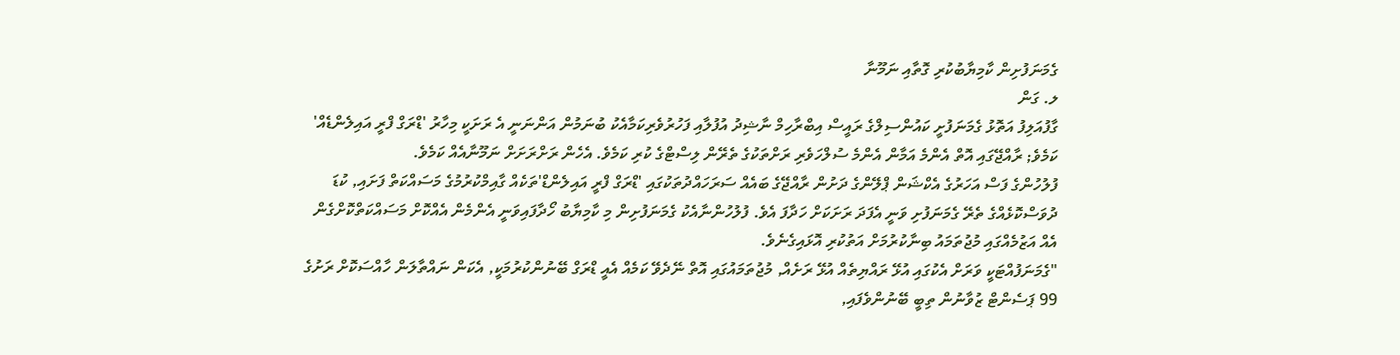ގެމަނަފުށިން ކާމިޔާބުކުރި ގޮތާއި ނަމޫނާ
ލ. ގަން
ގާފުއަލިފު އަތޮޅު ގެމަނަފުށީ ކައުންސިލްގެ ރައީސް އިބްރާހިމް ނާޝިދު އުފުލާއި ފަހުރުވެރިކަމާއެކު ބުނަމުން އަންނަނީ އެ ރަށަކީ މިހާރު 'ޑްރަގް ފްރީ އައިލެންޑެއް' ކަމެވެ; ރާއްޖޭގައި އޮތް އެންމެ އަމާން އެންމެ ސުލްހަވެރި ރަށްތަކުގެ ތެރޭން ލިސްޓްގެ ކުރި ކަމެވެ. އެހެން ރަށްރަށަށް ނަމޫނާއެއް ކަމެވެ.
ފުލުހުންގެ ފަސް އަހަރުގެ އެކްޝަން ޕްލޭންގެ ދަށުން ރާއްޖޭގެ ބައެއް ސަރަހައްދުތަކުގައި 'ޑްރަގް ފްރީ އައިލެންޑް'ތަކެއް ގާއިމްކުރުމުގެ މަސައްކަތް ފަށައި, ކުޑަ ދުވަސްކޮޅެއްގެ ތެރޭ ގެމަނަފުށި ވަނީ އެފަދަ ރަށަކަށް ހަދާފަ އެވެ. ފުލުހުންނާއެކު ގެމަނަފުށިން މި ކާމިޔާބު ހޯދާފައިވަނީ އެންމެން އެއްކޮށް މަސައްކަތްކޮށްގެން އެއް އަޒުމެއްގައި މުޖުތަމައު ބިނާކުރުމަށް އަތުކުރި އޮޅައިގެނެވެ.
"ގެމަނަފުއްޓަކީ ވަރަށް އެކުގައި އުޅޭ ރައްޔިތެއް އުޅޭ ރަށެއް, މުޖުތަމައުގައި އޮތް ނޭދެވޭ ކަމެއް އެއީ ޑްރަގް ބޭނުންކުރުމަކީ, އެކަން ނައްތާލަން ހާއްސަކޮށް ރަށުގެ 99 ޕަސެންޓް ޒުވާނުން ތިބީ ބޭނުންވެފައި,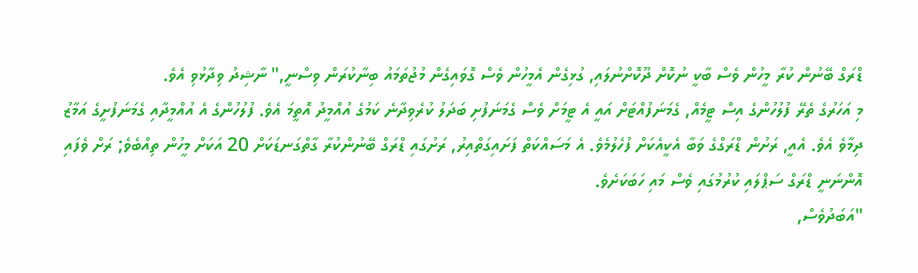ޑްރަގް ބޭނުން ކުރާ މީހުން ވެސް ބާކީ ނުކޮށް ދޫކޮށްނުލައި, ގުޅިގެން އެމީހުން ވެސް ގޮވައިގެން މުޖުތަމައު ބިނާކުރަން ވިސްނީ," ނާޝިދު ވިދާޅުވި އެވެ.
މި އަހަރުގެ ތެރޭ ފުލުހުންގެ އިސް ޓީމެއް, ގެމަނަފުއްޓަށް އައީ އެ ޓީމަށް ވެސް ގެމަނަފުށި ބަދަލު ކުރެވިދާނެ ކަމުގެ އުއްމީދު އޮތީމަ އެވެ. ފުލުހުންގެ އެ އުއްމީދާއި ގެމަނަފުށީގެ އަމާޒު ދިމާވެ އެވެ. އެއީ, ރަށުން ޑްރަގްގެ ވަބާ އެކީއެކަށް ފުހެލުމެވެ. އެ މަސައްކަތް ފަށައިގަތްއިރު, ރަށުގައި ޑްރަގް ބޭނުންކުރާ ގާތްގަނޑަކަށް 20 އަކަށް މީހުން ތިއްބެވެ; ރަށް ވެފައި އޮންނަނީ ޑްރަގް ސަޕްލައި ކުރުމުގައި ވެސް މައި ހަބަކަށެވެ.
"އަބަދުވެސް,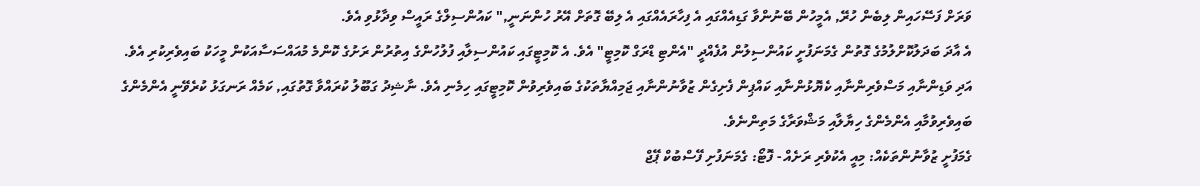ވަރަށް ފަސޭހައިން ލިބެން ހުރޭ, އެމީހުން ބޭނުންވާ ގަޑިއެއްގައި އެ ފިހާރައެއްގައި އެ ލިބޭ ގޮތަށް އޭރު ހުންނަނީ," ކައުންސިލްގެ ރައީސް ވިދާޅުވި އެވެ.
އެ އާދަ ބަދަލުކޮށްލުމުގެ ގޮތުން ގެމަނަފުށީ ކައުންސިލުން އުފެއްދީ "އެންޓި ޑްރަގް ކޮމިޓީ" އެވެ. އެ ކޮމިޓީގައި ކައުންސިލާއި ފުލުހުންގެ އިތުރުން ރަށުގެ ކޮންމެ މުއައްސަސާއަކުން މީހަކު ބައިވެރިކުރި އެވެ. އަދި ވަޑިންނާއި މަސްވެރިންނާއި ކެޔޮޅުންނާއި ކައްޕިން ފެށިގެން ޒުވާނުންނާއި ޖަމިއްޔާތަކުގެ ބައިވެރިވުން ކޮމިޓީގައި ހިމެނި އެވެ. ނާޝިދު ގަބޫލު ކުރައްވާ ގޮތުގައި, ކަމެއް ރަނގަޅު ކުރެވޭނީ އެންމެންގެ ބައިވެރިވުމާއި އެންމެންގެ ހިޔާލާއި މަޝްވަރާގެ މަތިންނެވެ.
ގެމަފުށީ ޒުވާނުންތަކެއް: މިއީ އެކުވެރި ރަށެއް - ފޮޓޯ: ގެމަނަފުށި ފޭސްބުކް ޕޭޖް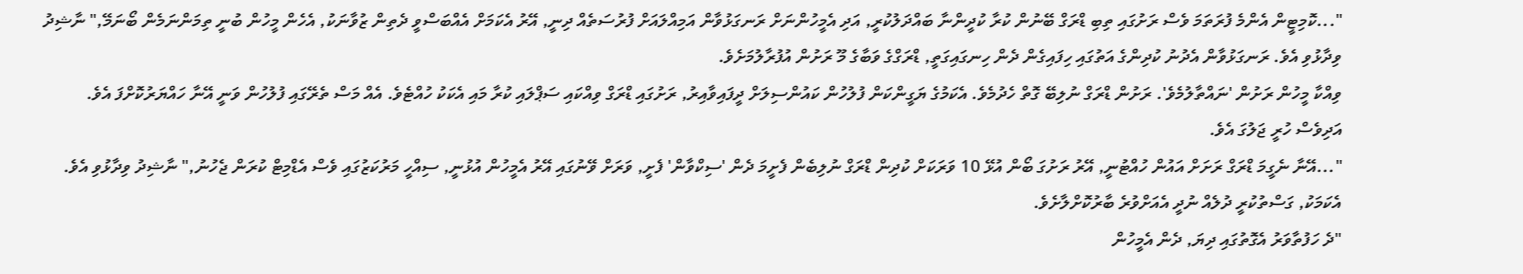"...ކޮމިޓީން އެންމެ ފުރަތަމަ ވެސް ރަށުގައި ތިބި ޑްރަގް ބޭނުން ކުރާ ކުދީންނާ ބައްދަލުކުރީ, އަދި އެމީހުންނަށް ރަނގަޅުވާން އަމިއްލައަށް ފުރުސަތެއް ދިނީ, އޭރު އެކަމަށް އެއްބަސްވީ ދެތިން ޒުވާނަކު, އެހެން މީހުން ބުނީ ތިމަންނަމެން ބޯނަމޭ," ނާޝިދު ވިދާޅުވި އެވެ. ރަނގަޅުވާން އެދުނު ކުދިންގެ އަތުގައި ހިފައިގެން ދެން ހިނގައިގަތީ, ޑްރަގްގެ ވަބާގެ މޫ ރަށުން އުފުރާލުމަށެވެ.
ވިއްކާ މީހުން ރަށުން 'ނައްތާލުމެވެ'. ރަށުން ޑްރަގް ނުލިބޭ ގޮތް ހެދުމެވެ. އެކަމުގެ ޔަގީންކަން ފުލުހުން ކައުންސިލަށް ދީފައިވާއިރު, ރަށުގައި ޑްރަގް ވިއްކައި ސަޕްލައި ކުރާ މައި އެކަކު ހުއްޓެވެ. އެއް މަސް ތެރޭގައި ފުލުހުން ވަނީ އޭނާ ހައްޔަރުކޮށްފަ އެވެ. އަދިވެސް ހުރީ ޖަލުގަ އެވެ.
"...އޭނާ ނެގީމަ ޑްރަގް ރަށަށް އައުން ހުއްޓުނީ, އޭރު ރަށުގަ ބޯން އުޅޭ 10 ވަރަކަށް ކުދިން ޑްރަގް ނުލިބެން ފެށީމަ ދެން 'ސިކްވާން' ފެށީ, ވަރަށް ވޭނުގައި އޭރު އެމީހުން އުޅުނީ, ސިއްހީ މަރުކަޒުގައި ވެސް އެޑްމިޓް ކުރަން ޖެހުނު," ނާޝިދު ވިދާޅުވި އެވެ. އެކަމަކު, ގަސްތުކުރީ ދުލެއް ނުދީ އެއަށްވުރެ ބާރުކޮށްލާށެވެ.
"ދެ ހަފުތާވަރު އެގޮތުގައި ދިޔަ, ދެން އެމީހުން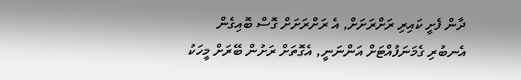ދާން ފެށީ ކައިރި ރަށްރަށަށް, އެ ރަށްރަށަށް ގޮސް ބޮއިގެން އެނބުރި ގެމަނަފުއްޓަށް އަންނަނީ, އެގޮތަށް ރަށުން ބޭރަށް މީހަކު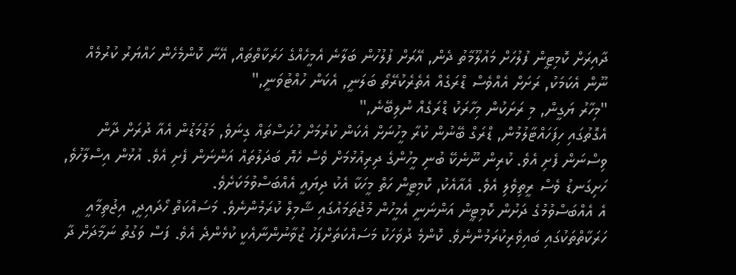ދާއިރަށް ކޮމިޓީން ފުލުހަށް މައުލޫމާތު ދެން, އޭރަށް ފުލުހުން ބަލާނެ އެމީހެއްގެ ހަރަކާތްތައް, އޭނާ ކޮންމެހެން ހައްޔަރު ކުރުމެއް ނޫން އެކަމަކު, ރަށަށް އެއްވެސް ޑްރަގެއް އެތެރެކުރޭތޯ ބަލަނީ, އެކަން ހުއްޓުވަނީ,"
"މިހާރު ޔަގީން, މި ރަށަކުން މިހާރަކު ޑްރަގެއް ނުލިބޭނެ,"
އެގޮތުގައި ހިފަހައްޓާލުމުން, ޑްރަގް ބޭނުން ކުރާ މީހުނަށް އެކަން ކުރުމަށް ހުރަސްތައް ގިނަވެ, މަޑުމަޑުން އެއާ ދުރަށް ދާން ވިސްނަން ފެށި އެވެ. ކުރިން ނޫނެކޭ ބުނި މީހުންގެ ދިރިއުޅުމަށް ވެސް ހެޔޮ ބަދަލުތައް އަންނަން ފެށި އެވެ. އުޅުން އިސްލާހުވެ, ހަށިގަނޑު ވެސް ރީތިވެލި އެވެ. އެއާއެކު, ކޮމިޓީން ހަތް މީހަކާ އެކު ދިޔައީ އެއްބަސްވުމަކަށެވެ.
އެ އެއްބަސްވުމުގެ ދަށުން ކޮމިޓީން އަންނަނީ އެމީހުން މުޖުތަމައުގައި ޝާމިލް ކުރަމުންނެވެ. މަސައްކަތް ހޯދައިދީ, އިޖުތިމާއީ ހަރަކާތްތަކުގައި ބައިވެރިކުރަމުންނެވެ. ކޮންމެ ދުވަހަކު މަސައްކަތަށްފަހު ޒުވާނުންނާއެކީ ކުޅެންދެ އެވެ. ފަސް ވަގުތު ނަމާދަށް ދާ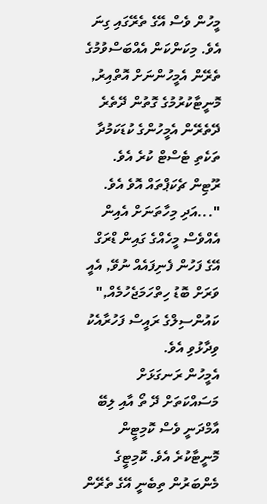މީހުން ވެސް އޭގެ ތެރޭގައި ގިނަ އެވެ. މިކަންކަން އެއްބަސްވުމުގެ ތެރޭން އެމީހުންނަށް އޮތްއިރު, މޮނީޓާކުރުމުގެ ގޮތުން ދޭތެރެ ދޭތެރޭން އެމީހުންގެ ކުޑަކަމުދާ ތަކެތި ޓެސްޓް ކުރެ އެވެ. ރޫޓިން ޗެކަޕްތައް އޮވެ އެވެ.
"...އަދި މިހާތަނަށް އެއިން އެއްވެސް މީހެއްގެ ގައިން ޑްރަގް އޭގެ ފަހުން ފެނިފައެއް ނުވޭ, އެއީ ވަރަށް ބޮޑު ހިތްހަމަޖެހުމެއް," ކައުންސިލްގެ ރައީސް ފަހުރާއެކު ވިދާޅުވި އެވެ.
އެމީހުން ރަނގަޅަށް މަސައްކަތަށް ދޭ ތޯ އާއި ލިބޭ އާމްދަނީ ވެސް ކޮމިޓީން މޮނީޓާކުރެ އެވެ. ކޮމިޓީގެ މެންބަރުން ތިބެނީ އޭގެ ތެރޭން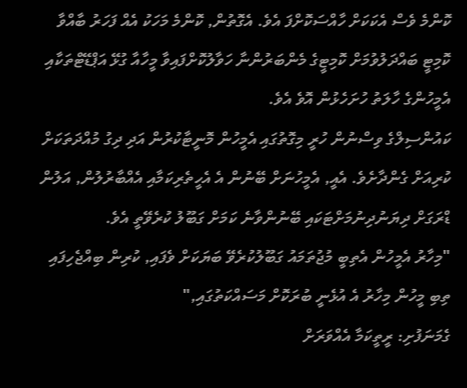ކޮންމެ ވެސް އެކަކަށް ހާއްސަކޮށްފަ އެވެ. އެގޮތުން, ކޮންމެ މަހަކު އެއް ފަހަރު ބާއްވާ ކޮމިޓީ ބައްދަލުވުމަށް ކޮމިޓީގެ މެންބަރުންނާ ހަވާލުކޮށްފައިވާ މީހާއާ ގުޅޭ އަޕްޑޭޓްތަކާއި އެމީހުންގެ ހާލަތު ހުށަހެޅުން އޮވެ އެވެ.
ކައުންސިލްގެ ވިސްނުން ހުރީ މިގޮތުގައި އެމީހުން މޮނީޓާކުރުން އަދި ދިގު މުއްދަތަކަށް ކުރިއަށް ގެންދާށެވެ. އެއީ, އެމީހުނަށް ބޭނުން އެ އެހީތެރިކަމާއި އެއްބާރުލުން, އަލުން ޑްރަގަށް ދިޔަނުދިނުމަށްޓަކައި ބޭނުންވާނެ ކަމަށް ގަބޫލު ކުރެވޭތީ އެވެ.
"މިހާރު އެމީހުން އެތިބީ މުޖުތަމައު ގަބޫލުކުރެވޭ ބަޔަކަށް ވެފައި, ކުރިން ބިއްޖެހިފައި ތިބި މީހުން މިހާރު އެ އުޅެނީ ބުރަކޮށް މަސައްކަތުގައި,"
ގެމަނަފުށި: ރީތީކަމާ އެއްވަރަށް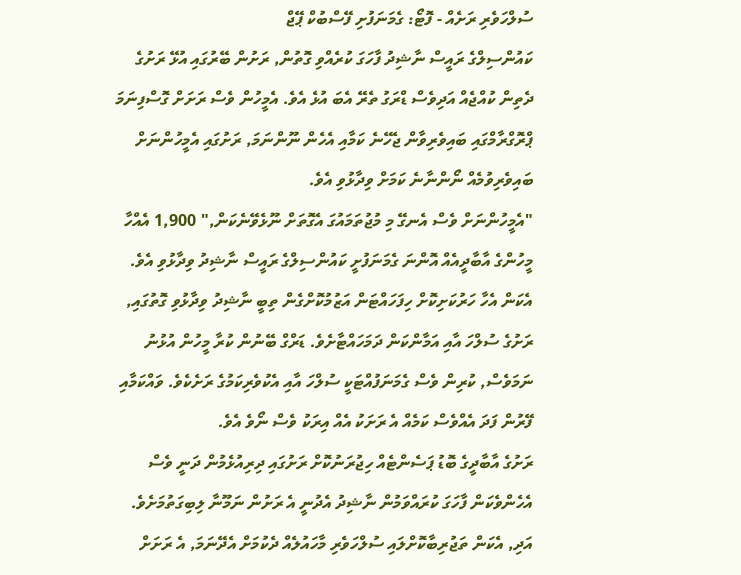ސުލްހަވެރި ރަށެއް - ފޮޓޯ: ގެމަނަފުށި ފޭސްބުކް ޕޭޖް
ކައުންސިލްގެ ރައީސް ނާޝިދު ފާހަގަ ކުރެއްވި ގޮތުން, ރަށުން ބޭރުގައި އުޅޭ ރަށުގެ ދެތިން ކުއްޖެއް އަދިވެސް ޑްރަގު ތެރޭ އެބަ އުޅެ އެވެ. އެމީހުން ވެސް ރަށަށް ގޮސްފިނަމަ ޕްރޮގްރާމްގައި ބައިވެރިވާން ޖެހޭނެ ކަމާއި އެހެން ނޫންނަމަ, ރަށުގައި އެމީހުންނަށް ބައިވެރިވުމެއް ނޯންނާނެ ކަމަށް ވިދާޅުވި އެވެ.
"އެމީހުންނަށް ވެސް އެނގޭ މި މުޖުތަމައުގަ އެގޮތަށް ނޫޅެވޭނެކަން," 1,900 އެއްހާ މީހުންގެ އާބާދީއެއް އޮންނަ ގެމަނަފުށީ ކައުންސިލްގެ ރައީސް ނާޝިދު ވިދާޅުވި އެވެ.
އެކަން އެހާ ހަރުކަށިކޮށް ހިފަހައްޓަން އަޒުމުކޮށްގެން ތިބީ ނާޝިދު ވިދާޅުވި ގޮތުގައި, ރަށުގެ ސުލްހަ އާއި އަމާންކަން ދަމަހައްޓާށެވެ. ޑަރްގް ބޭނުން ކުރާ މީހުން އުޅުނު ނަމަވެސް, ކުރިން ވެސް ގެމަނަފުއްޓަކީ ސުލްހަ އާއި އެކުވެރިކަމުގެ ރަށެކެވެ. ވައްކަމާއި ފޭރުން ފަދަ އެއްވެސް ކަމެއް އެ ރަށަކު އެއް އިރަކު ވެސް ނޯވެ އެވެ.
ރަށުގެ އާބާދީގެ ބޮޑު ޕަސެންޓެއް ހިޖުރަނުކޮށް ރަށުގައި ދިރިއުޅެމުން ދަނީ ވެސް އެހެންވެކަން ފާހަގަ ކުރައްވަމުން ނާޝިދު އެދުނީ އެ ރަށުން ނަމޫނާ ލިބިގަތުމަށެވެ. އަދި, އެކަން ތަޖުރިބާކޮށްލައި ސުލްހަވެރި މާހައުލެއް ދެކުމަށް އެދޭނަމަ, އެ ރަށަށް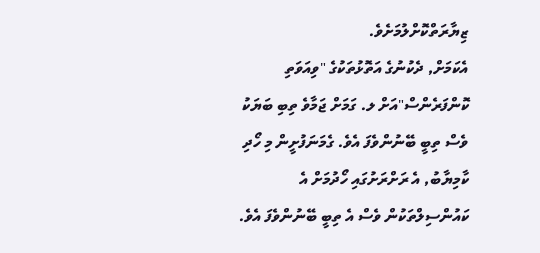ޒިޔާރަތްކޮށްލުމަށެވެ.
އެކަމަށް, ދެކުނުގެ އަތޮޅުތަކުގެ "ވިއަވަތި ކޮންފަރެންސް"އަށް ލ. ގަމަށް ޖަމާވެ ތިބި ބަޔަކު ވެސް ތިބީ ބޭނުންވެފަ އެވެ. ގެމަނަފުށީން މި ހޯދި ކާމިޔާބު, އެ ރަށްރަށުގައި ހޯދުމަށް އެ ކައުންސިލްތަކުން ވެސް އެ ތިބީ ބޭނުންވެފަ އެވެ.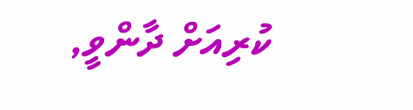ކުރިއަށް ދާންވީ,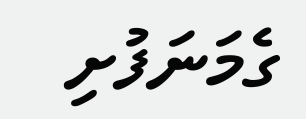ގެމަނަފުށި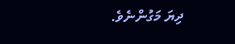ދިޔަ މަގުންނެވެ.